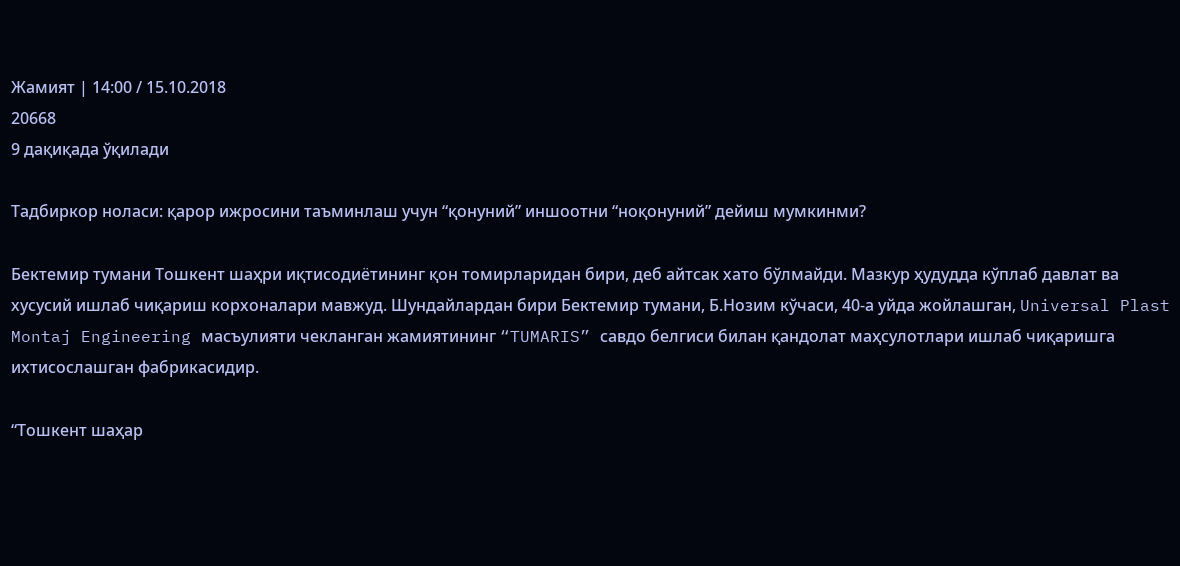Жамият | 14:00 / 15.10.2018
20668
9 дақиқада ўқилади

Тадбиркор ноласи: қарор ижросини таъминлаш учун “қонуний” иншоотни “ноқонуний” дейиш мумкинми?

Бектемир тумани Тошкент шаҳри иқтисодиётининг қон томирларидан бири, деб айтсак хато бўлмайди. Мазкур ҳудудда кўплаб давлат ва хусусий ишлаб чиқариш корхоналари мавжуд. Шундайлардан бири Бектемир тумани, Б.Нозим кўчаси, 40-а уйда жойлашган, Universal Plast Montaj Engineering масъулияти чекланган жамиятининг “TUMARIS” савдо белгиси билан қандолат маҳсулотлари ишлаб чиқаришга ихтисослашган фабрикасидир.

“Тошкент шаҳар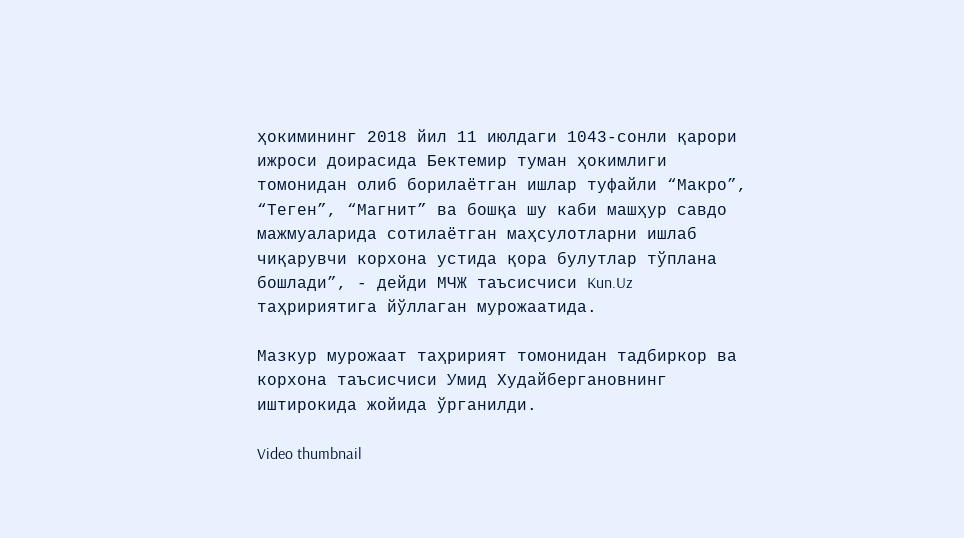ҳокимининг 2018 йил 11 июлдаги 1043-сонли қарори ижроси доирасида Бектемир туман ҳокимлиги томонидан олиб борилаётган ишлар туфайли “Макро”, “Теген”, “Магнит” ва бошқа шу каби машҳур савдо мажмуаларида сотилаётган маҳсулотларни ишлаб чиқарувчи корхона устида қора булутлар тўплана бошлади”, - дейди МЧЖ таъсисчиси Kun.Uz таҳририятига йўллаган мурожаатида.

Мазкур мурожаат таҳририят томонидан тадбиркор ва корхона таъсисчиси Умид Худайбергановнинг иштирокида жойида ўрганилди.

Video thumbnail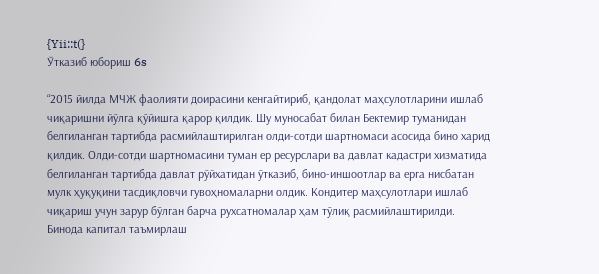{Yii::t(}
Ўтказиб юбориш 6s

“2015 йилда МЧЖ фаолияти доирасини кенгайтириб, қандолат маҳсулотларини ишлаб чиқаришни йўлга қўйишга қарор қилдик. Шу муносабат билан Бектемир туманидан белгиланган тартибда расмийлаштирилган олди-сотди шартномаси асосида бино харид қилдик. Олди-сотди шартномасини туман ер ресурслари ва давлат кадастри хизматида белгиланган тартибда давлат рўйхатидан ўтказиб, бино-иншоотлар ва ерга нисбатан мулк ҳуқуқини тасдиқловчи гувоҳномаларни олдик. Кондитер маҳсулотлари ишлаб чиқариш учун зарур бўлган барча рухсатномалар ҳам тўлиқ расмийлаштирилди. Бинода капитал таъмирлаш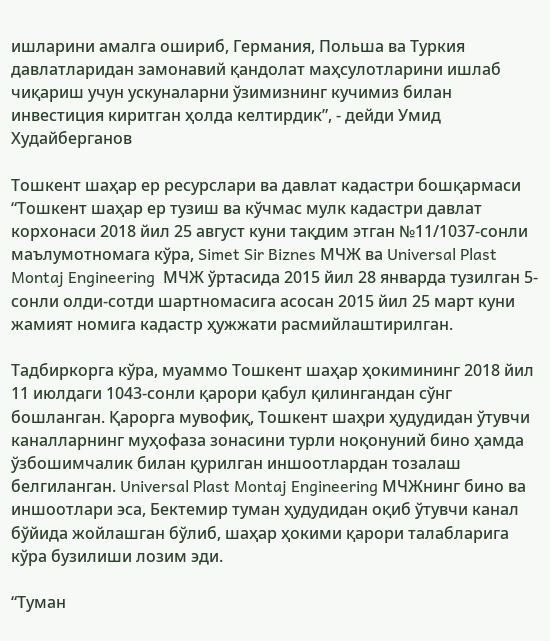ишларини амалга ошириб, Германия, Польша ва Туркия давлатларидан замонавий қандолат маҳсулотларини ишлаб чиқариш учун ускуналарни ўзимизнинг кучимиз билан инвестиция киритган ҳолда келтирдик”, - дейди Умид Худайберганов

Тошкент шаҳар ер ресурслари ва давлат кадастри бошқармаси “Тошкент шаҳар ер тузиш ва кўчмас мулк кадастри давлат корхонаси 2018 йил 25 август куни тақдим этган №11/1037-сонли маълумотномага кўра, Simet Sir Biznes МЧЖ ва Universal Plast Montaj Engineering  МЧЖ ўртасида 2015 йил 28 январда тузилган 5-сонли олди-сотди шартномасига асосан 2015 йил 25 март куни жамият номига кадастр ҳужжати расмийлаштирилган.

Тадбиркорга кўра, муаммо Тошкент шаҳар ҳокимининг 2018 йил 11 июлдаги 1043-сонли қарори қабул қилингандан сўнг бошланган. Қарорга мувофиқ, Тошкент шаҳри ҳудудидан ўтувчи каналларнинг муҳофаза зонасини турли ноқонуний бино ҳамда ўзбошимчалик билан қурилган иншоотлардан тозалаш белгиланган. Universal Plast Montaj Engineering МЧЖнинг бино ва иншоотлари эса, Бектемир туман ҳудудидан оқиб ўтувчи канал бўйида жойлашган бўлиб, шаҳар ҳокими қарори талабларига кўра бузилиши лозим эди.

“Туман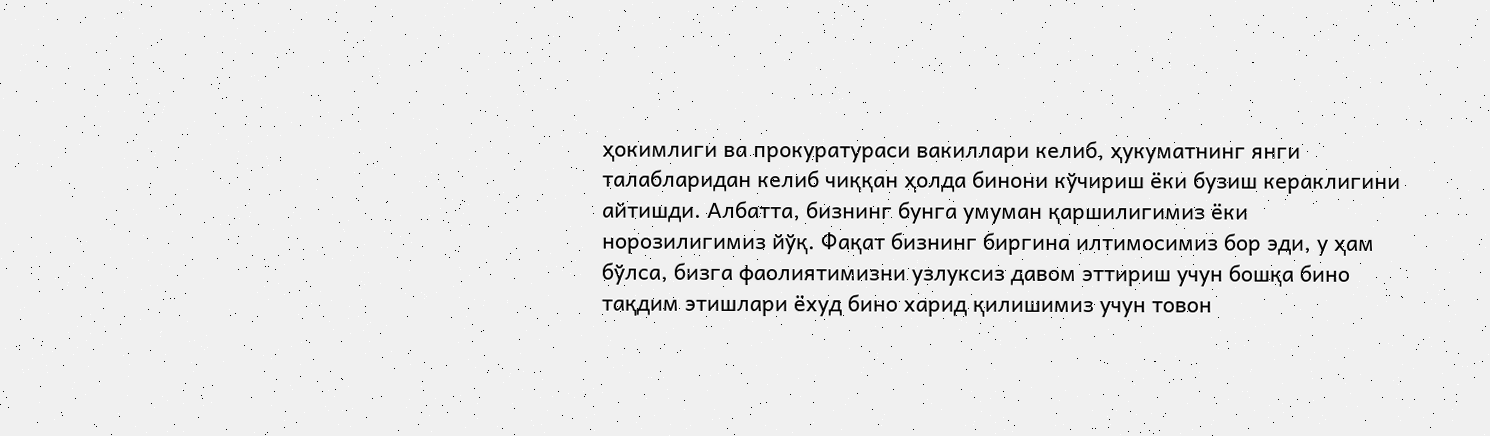ҳокимлиги ва прокуратураси вакиллари келиб, ҳукуматнинг янги талабларидан келиб чиққан ҳолда бинони кўчириш ёки бузиш кераклигини айтишди. Албатта, бизнинг бунга умуман қаршилигимиз ёки норозилигимиз йўқ. Фақат бизнинг биргина илтимосимиз бор эди, у ҳам бўлса, бизга фаолиятимизни узлуксиз давом эттириш учун бошқа бино тақдим этишлари ёхуд бино харид қилишимиз учун товон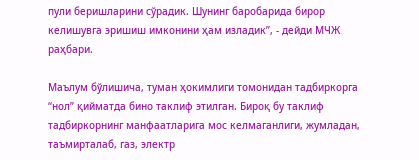пули беришларини сўрадик. Шунинг баробарида бирор келишувга эришиш имконини ҳам изладик”, - дейди МЧЖ раҳбари.

Маълум бўлишича, туман ҳокимлиги томонидан тадбиркорга “нол” қийматда бино таклиф этилган. Бироқ бу таклиф тадбиркорнинг манфаатларига мос келмаганлиги, жумладан, таъмирталаб, газ, электр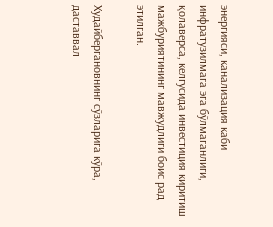энергияси, канализация каби инфратузилмага эга бўлмаганлиги, қолаверса, келгусида инвестиция киритиш мажбуриятининг мавжудлиги боис рад этилган.

Худайбергановнинг сўзларига кўра, даставвал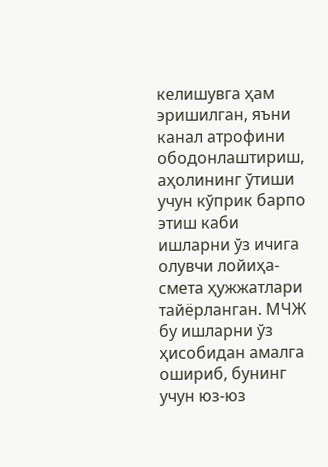келишувга ҳам эришилган, яъни канал атрофини ободонлаштириш, аҳолининг ўтиши учун кўприк барпо этиш каби ишларни ўз ичига олувчи лойиҳа-смета ҳужжатлари тайёрланган. МЧЖ бу ишларни ўз ҳисобидан амалга ошириб, бунинг учун юз-юз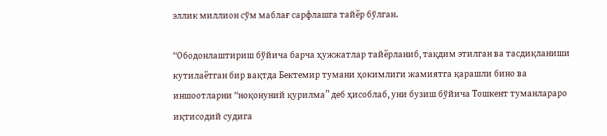эллик миллион сўм маблағ сарфлашга тайёр бўлган.

“Ободонлаштириш бўйича барча ҳужжатлар тайёрланиб, тақдим этилган ва тасдиқланиши кутилаётган бир вақтда Бектемир тумани ҳокимлиги жамиятга қарашли бино ва иншоотларни “ноқонуний қурилма” деб ҳисоблаб, уни бузиш бўйича Тошкент туманлараро иқтисодий судига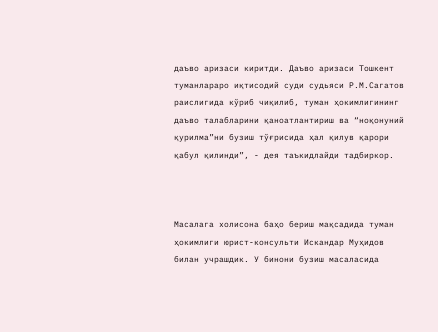даъво аризаси киритди. Даъво аризаси Тошкент туманлараро иқтисодий суди судьяси Р.М.Сагатов раислигида кўриб чиқилиб, туман ҳокимлигининг даъво талабларини қаноатлантириш ва “ноқонуний қурилма”ни бузиш тўғрисида ҳал қилув қарори қабул қилинди”, - дея таъкидлайди тадбиркор.



Масалага холисона баҳо бериш мақсадида туман ҳокимлиги юрист-консульти Искандар Муҳидов билан учрашдик. У бинони бузиш масаласида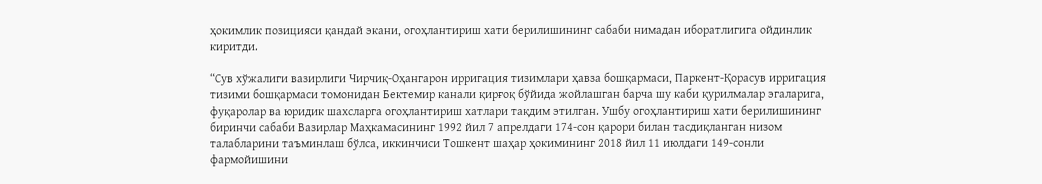ҳокимлик позицияси қандай экани, огоҳлантириш хати берилишининг сабаби нимадан иборатлигига ойдинлик киритди.

“Сув хўжалиги вазирлиги Чирчиқ-Оҳангарон ирригация тизимлари ҳавза бошқармаси, Паркент-Қорасув ирригация тизими бошқармаси томонидан Бектемир канали қирғоқ бўйида жойлашган барча шу каби қурилмалар эгаларига, фуқаролар ва юридик шахсларга огоҳлантириш хатлари тақдим этилган. Ушбу огоҳлантириш хати берилишининг биринчи сабаби Вазирлар Маҳкамасининг 1992 йил 7 апрелдаги 174-сон қарори билан тасдиқланган низом талабларини таъминлаш бўлса, иккинчиси Тошкент шаҳар ҳокимининг 2018 йил 11 июлдаги 149-сонли фармойишини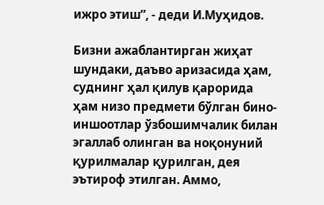ижро этиш”, - деди И.Муҳидов.

Бизни ажаблантирган жиҳат шундаки, даъво аризасида ҳам, суднинг ҳал қилув қарорида ҳам низо предмети бўлган бино-иншоотлар ўзбошимчалик билан эгаллаб олинган ва ноқонуний қурилмалар қурилган, дея эътироф этилган. Аммо,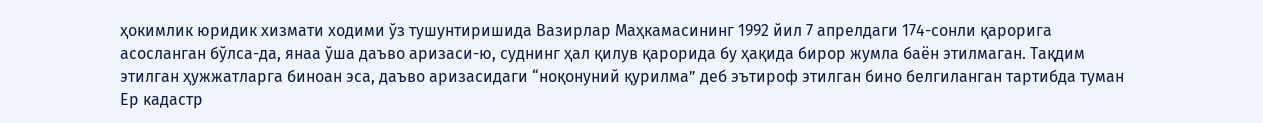ҳокимлик юридик хизмати ходими ўз тушунтиришида Вазирлар Маҳкамасининг 1992 йил 7 апрелдаги 174-сонли қарорига асосланган бўлса-да, янаа ўша даъво аризаси-ю, суднинг ҳал қилув қарорида бу ҳақида бирор жумла баён этилмаган. Тақдим этилган ҳужжатларга биноан эса, даъво аризасидаги “ноқонуний қурилма” деб эътироф этилган бино белгиланган тартибда туман Ер кадастр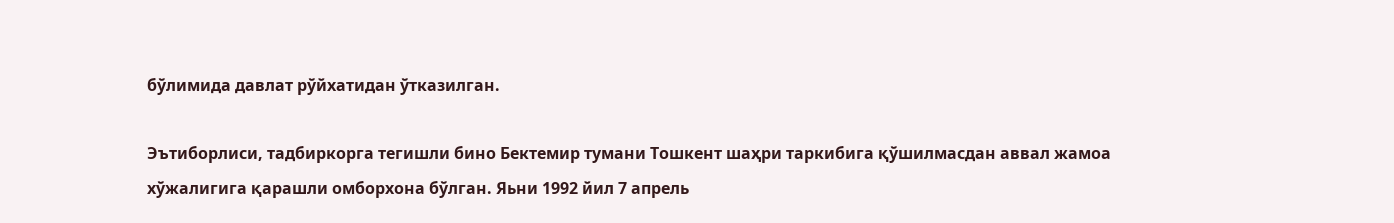бўлимида давлат рўйхатидан ўтказилган.

Эътиборлиси, тадбиркорга тегишли бино Бектемир тумани Тошкент шаҳри таркибига қўшилмасдан аввал жамоа хўжалигига қарашли омборхона бўлган. Яьни 1992 йил 7 апрель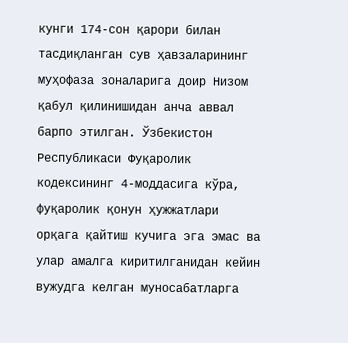кунги 174-сон қарори билан тасдиқланган сув ҳавзаларининг муҳофаза зоналарига доир Низом қабул қилинишидан анча аввал барпо этилган. Ўзбекистон Республикаси Фуқаролик кодексининг 4-моддасига кўра, фуқаролик қонун ҳужжатлари орқага қайтиш кучига эга эмас ва улар амалга киритилганидан кейин вужудга келган муносабатларга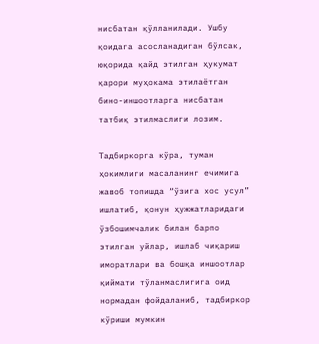нисбатан қўлланилади. Ушбу қоидага асосланадиган бўлсак, юқорида қайд этилган ҳукумат қарори муҳокама этилаётган бино-иншоотларга нисбатан татбиқ этилмаслиги лозим.

Тадбиркорга кўра, туман ҳокимлиги масаланинг ечимига жавоб топишда “ўзига хос усул” ишлатиб, қонун ҳужжатларидаги ўзбошимчалик билан барпо этилган уйлар, ишлаб чиқариш иморатлари ва бошқа иншоотлар қиймати тўланмаслигига оид нормадан фойдаланиб, тадбиркор кўриши мумкин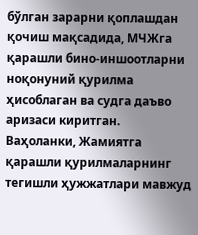бўлган зарарни қоплашдан қочиш мақсадида, МЧЖга қарашли бино-иншоотларни ноқонуний қурилма ҳисоблаган ва судга даъво аризаси киритган. Ваҳоланки, Жамиятга қарашли қурилмаларнинг тегишли ҳужжатлари мавжуд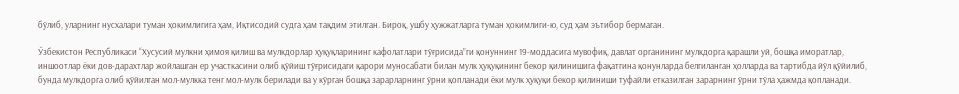бўлиб, уларнинг нусхалари туман ҳокимлигига ҳам, Иқтисодий судга ҳам тақдим этилган. Бироқ, ушбу ҳужжатларга туман ҳокимлиги-ю, суд ҳам эътибор бермаган.

Ўзбекистон Республикаси “Хусусий мулкни ҳимоя қилиш ва мулкдорлар ҳуқуқларининг кафолатлари тўғрисида”ги қонуннинг 19-моддасига мувофиқ, давлат органининг мулкдорга қарашли уй, бошқа иморатлар, иншоотлар ёки дов-дарахтлар жойлашган ер участкасини олиб қўйиш тўғрисидаги қарори муносабати билан мулк ҳуқуқининг бекор қилинишига фақатгина қонунларда белгиланган ҳолларда ва тартибда йўл қўйилиб, бунда мулкдорга олиб қўйилган мол-мулкка тенг мол-мулк берилади ва у кўрган бошқа зарарларнинг ўрни қопланади ёки мулк ҳуқуқи бекор қилиниши туфайли етказилган зарарнинг ўрни тўла ҳажмда қопланади.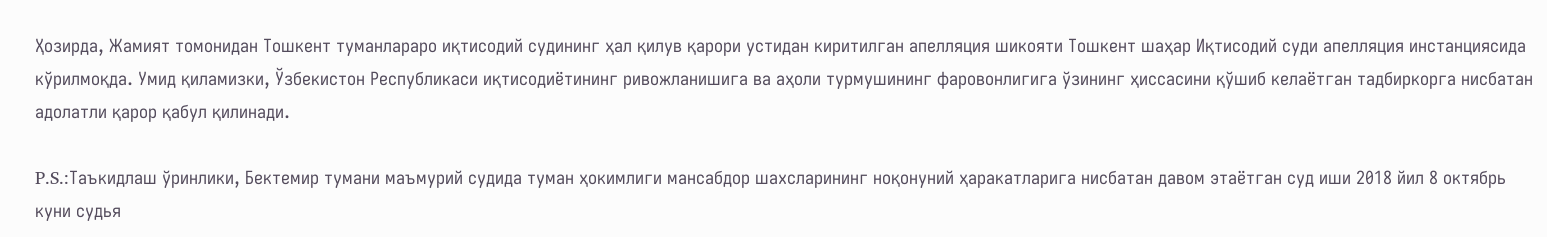Ҳозирда, Жамият томонидан Тошкент туманлараро иқтисодий судининг ҳал қилув қарори устидан киритилган апелляция шикояти Тошкент шаҳар Иқтисодий суди апелляция инстанциясида кўрилмоқда. Умид қиламизки, Ўзбекистон Республикаси иқтисодиётининг ривожланишига ва аҳоли турмушининг фаровонлигига ўзининг ҳиссасини қўшиб келаётган тадбиркорга нисбатан адолатли қарор қабул қилинади.

P.S.:Таъкидлаш ўринлики, Бектемир тумани маъмурий судида туман ҳокимлиги мансабдор шахсларининг ноқонуний ҳаракатларига нисбатан давом этаётган суд иши 2018 йил 8 октябрь куни судья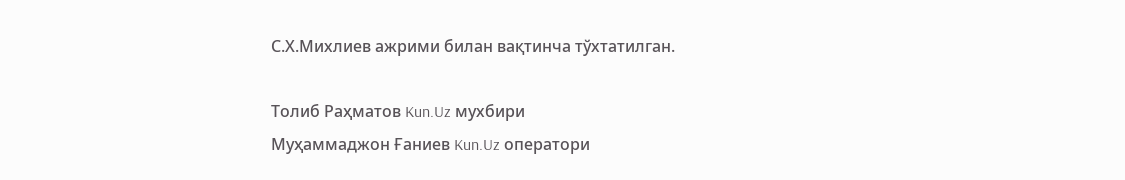С.Х.Михлиев ажрими билан вақтинча тўхтатилган.

Толиб Раҳматов Kun.Uz мухбири
Муҳаммаджон Ғаниев Kun.Uz оператори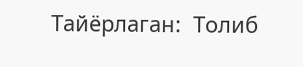Тайёрлаган:  Толиб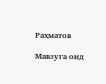Раҳматов

Мавзуга оид